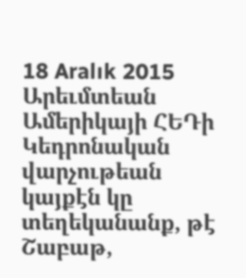18 Aralık 2015
Արեւմտեան Ամերիկայի ՀԵԴի Կեդրոնական վարչութեան կայքէն կը տեղեկանանք, թէ Շաբաթ,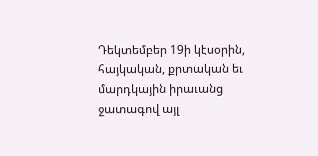Դեկտեմբեր 19ի կէսօրին, հայկական, քրտական եւ մարդկային իրաւանց ջատագով այլ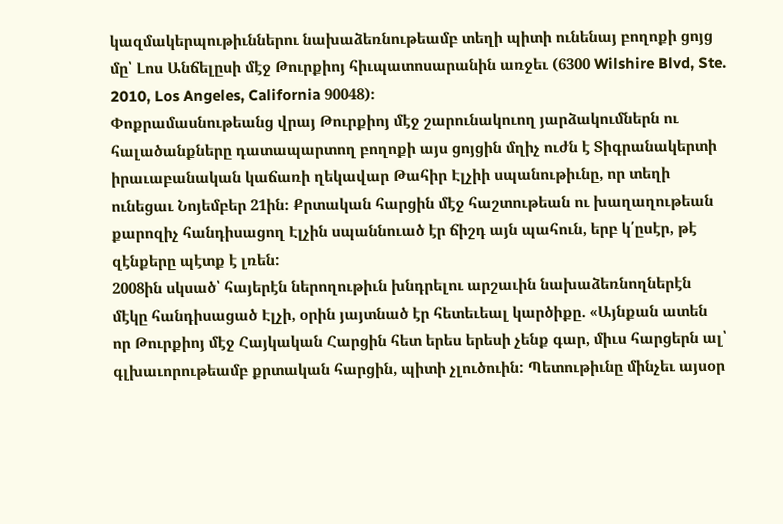կազմակերպութիւններու նախաձեռնութեամբ տեղի պիտի ունենայ բողոքի ցոյց մը՝ Լոս Անճելըսի մէջ Թուրքիոյ հիւպատոսարանին առջեւ (6300 Wilshire Blvd, Ste. 2010, Los Angeles, California 90048)։
Փոքրամասնութեանց վրայ Թուրքիոյ մէջ շարունակուող յարձակումներն ու հալածանքները դատապարտող բողոքի այս ցոյցին մղիչ ուժն է Տիգրանակերտի իրաւաբանական կաճառի ղեկավար Թահիր Էլչիի սպանութիւնը, որ տեղի ունեցաւ Նոյեմբեր 21ին։ Քրտական հարցին մէջ հաշտութեան ու խաղաղութեան քարոզիչ հանդիսացող Էլչին սպաննուած էր ճիշդ այն պահուն, երբ կ՛ըսէր, թէ զէնքերը պէտք է լռեն:
2008ին սկսած՝ հայերէն ներողութիւն խնդրելու արշաւին նախաձեռնողներէն մէկը հանդիսացած Էլչի, օրին յայտնած էր հետեւեալ կարծիքը. «Այնքան ատեն որ Թուրքիոյ մէջ Հայկական Հարցին հետ երես երեսի չենք գար, միւս հարցերն ալ՝ գլխաւորութեամբ քրտական հարցին, պիտի չլուծուին: Պետութիւնը մինչեւ այսօր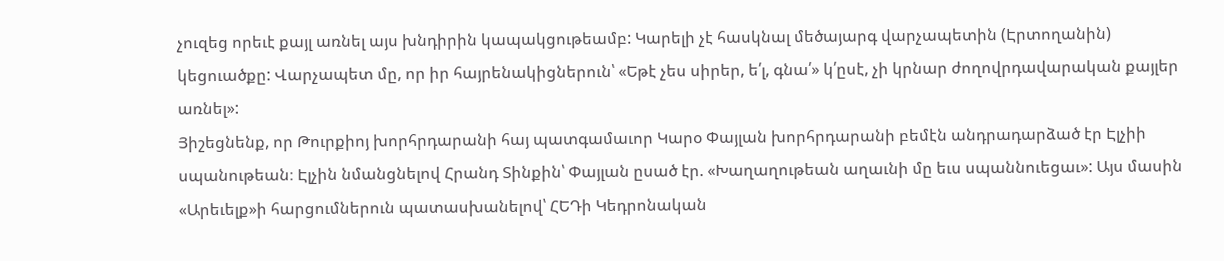չուզեց որեւէ քայլ առնել այս խնդիրին կապակցութեամբ: Կարելի չէ հասկնալ մեծայարգ վարչապետին (Էրտողանին) կեցուածքը: Վարչապետ մը, որ իր հայրենակիցներուն՝ «Եթէ չես սիրեր, ե՛լ, գնա՛» կ՛ըսէ, չի կրնար ժողովրդավարական քայլեր առնել»:
Յիշեցնենք, որ Թուրքիոյ խորհրդարանի հայ պատգամաւոր Կարօ Փայլան խորհրդարանի բեմէն անդրադարձած էր Էլչիի սպանութեան։ Էլչին նմանցնելով Հրանդ Տինքին՝ Փայլան ըսած էր. «Խաղաղութեան աղաւնի մը եւս սպաննուեցաւ»: Այս մասին «Արեւելք»ի հարցումներուն պատասխանելով՝ ՀԵԴի Կեդրոնական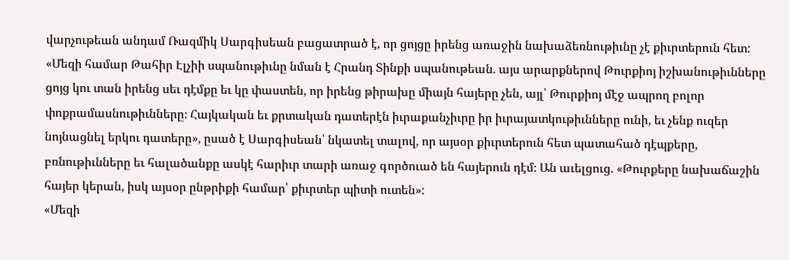վարչութեան անդամ Ռազմիկ Սարգիսեան բացատրած է, որ ցոյցը իրենց առաջին նախաձեռնութիւնը չէ քիւրտերուն հետ:
«Մեզի համար Թահիր Էլչիի սպանութիւնը նման է Հրանդ Տինքի սպանութեան. այս արարքներով Թուրքիոյ իշխանութիւնները ցոյց կու տան իրենց սեւ դէմքը եւ կը փաստեն, որ իրենց թիրախը միայն հայերը չեն, այլ՝ Թուրքիոյ մէջ ապրող բոլոր փոքրամասնութիւնները։ Հայկական եւ քրտական դատերէն իւրաքանչիւրը իր իւրայատկութիւնները ունի, եւ չենք ուզեր նոյնացնել երկու դատերը», ըսած է Սարգիսեան՝ նկատել տալով, որ այսօր քիւրտերուն հետ պատահած դէպքերը, բռնութիւնները եւ հալածանքը ասկէ հարիւր տարի առաջ գործուած են հայերուն դէմ։ Ան աւելցուց. «Թուրքերը նախաճաշին հայեր կերան, իսկ այսօր ընթրիքի համար՝ քիւրտեր պիտի ուտեն»:
«Մեզի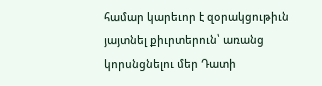համար կարեւոր է զօրակցութիւն յայտնել քիւրտերուն՝ առանց կորսնցնելու մեր Դատի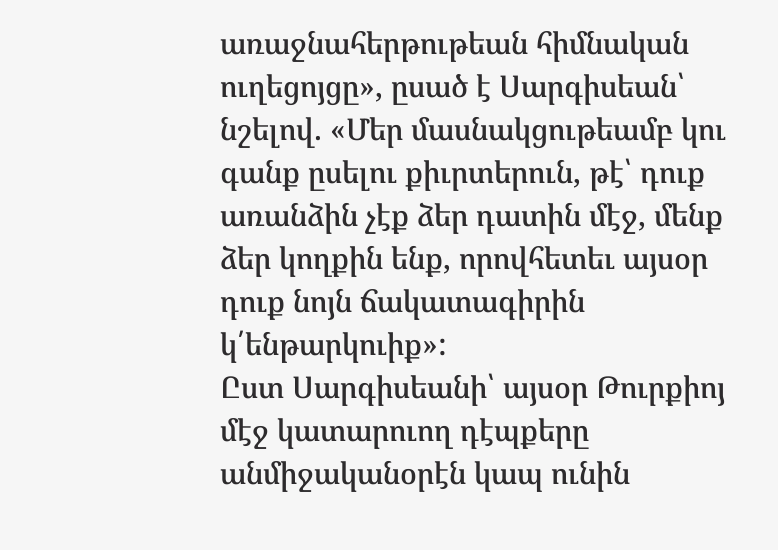առաջնահերթութեան հիմնական ուղեցոյցը», ըսած է Սարգիսեան՝ նշելով. «Մեր մասնակցութեամբ կու գանք ըսելու քիւրտերուն, թէ՝ դուք առանձին չէք ձեր դատին մէջ, մենք ձեր կողքին ենք, որովհետեւ այսօր դուք նոյն ճակատագիրին կ՛ենթարկուիք»:
Ըստ Սարգիսեանի՝ այսօր Թուրքիոյ մէջ կատարուող դէպքերը անմիջականօրէն կապ ունին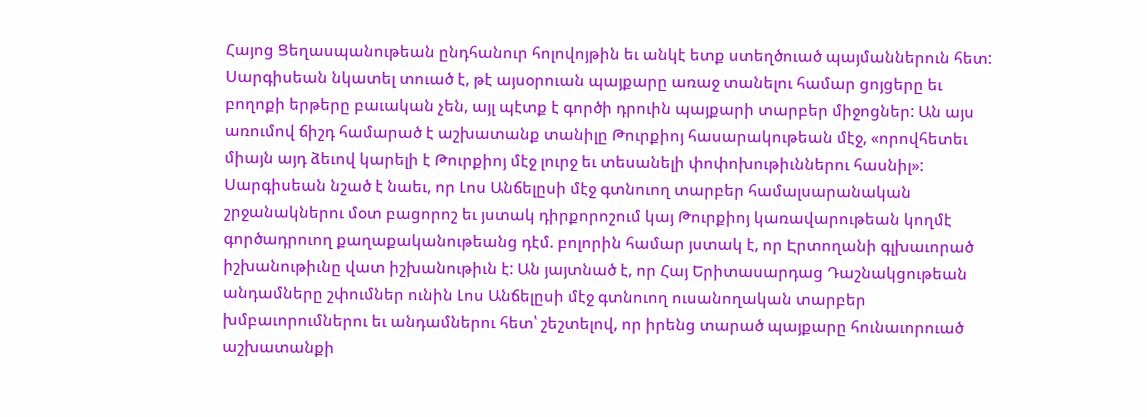Հայոց Ցեղասպանութեան ընդհանուր հոլովոյթին եւ անկէ ետք ստեղծուած պայմաններուն հետ: Սարգիսեան նկատել տուած է, թէ այսօրուան պայքարը առաջ տանելու համար ցոյցերը եւ բողոքի երթերը բաւական չեն, այլ պէտք է գործի դրուին պայքարի տարբեր միջոցներ: Ան այս առումով ճիշդ համարած է աշխատանք տանիլը Թուրքիոյ հասարակութեան մէջ, «որովհետեւ միայն այդ ձեւով կարելի է Թուրքիոյ մէջ լուրջ եւ տեսանելի փոփոխութիւններու հասնիլ»:
Սարգիսեան նշած է նաեւ, որ Լոս Անճելըսի մէջ գտնուող տարբեր համալսարանական շրջանակներու մօտ բացորոշ եւ յստակ դիրքորոշում կայ Թուրքիոյ կառավարութեան կողմէ գործադրուող քաղաքականութեանց դէմ. բոլորին համար յստակ է, որ Էրտողանի գլխաւորած իշխանութիւնը վատ իշխանութիւն է: Ան յայտնած է, որ Հայ Երիտասարդաց Դաշնակցութեան անդամները շփումներ ունին Լոս Անճելըսի մէջ գտնուող ուսանողական տարբեր խմբաւորումներու եւ անդամներու հետ՝ շեշտելով, որ իրենց տարած պայքարը հունաւորուած աշխատանքի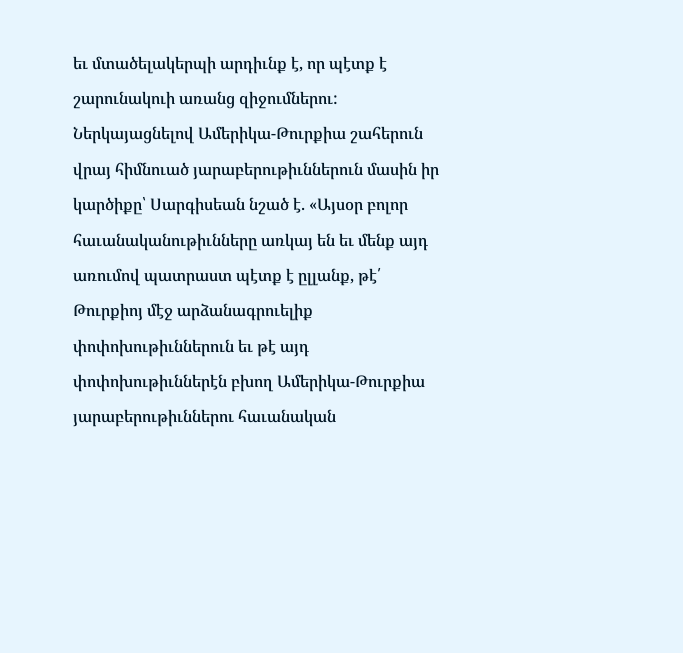եւ մտածելակերպի արդիւնք է, որ պէտք է շարունակուի առանց զիջումներու:
Ներկայացնելով Ամերիկա-Թուրքիա շահերուն վրայ հիմնուած յարաբերութիւններուն մասին իր կարծիքը՝ Սարգիսեան նշած է. «Այսօր բոլոր հաւանականութիւնները առկայ են եւ մենք այդ առումով պատրաստ պէտք է ըլլանք, թէ՛ Թուրքիոյ մէջ արձանագրուելիք փոփոխութիւններուն եւ թէ այդ փոփոխութիւններէն բխող Ամերիկա-Թուրքիա յարաբերութիւններու հաւանական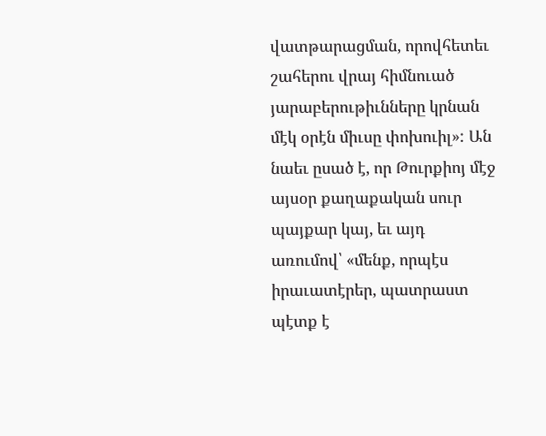վատթարացման, որովհետեւ շահերու վրայ հիմնուած յարաբերութիւնները կրնան մէկ օրէն միւսը փոխուիլ»: Ան նաեւ ըսած է, որ Թուրքիոյ մէջ այսօր քաղաքական սուր պայքար կայ, եւ այդ առումով՝ «մենք, որպէս իրաւատէրեր, պատրաստ պէտք է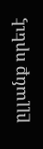ըլլանք որեւէ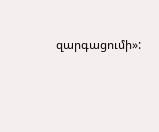զարգացումի»: